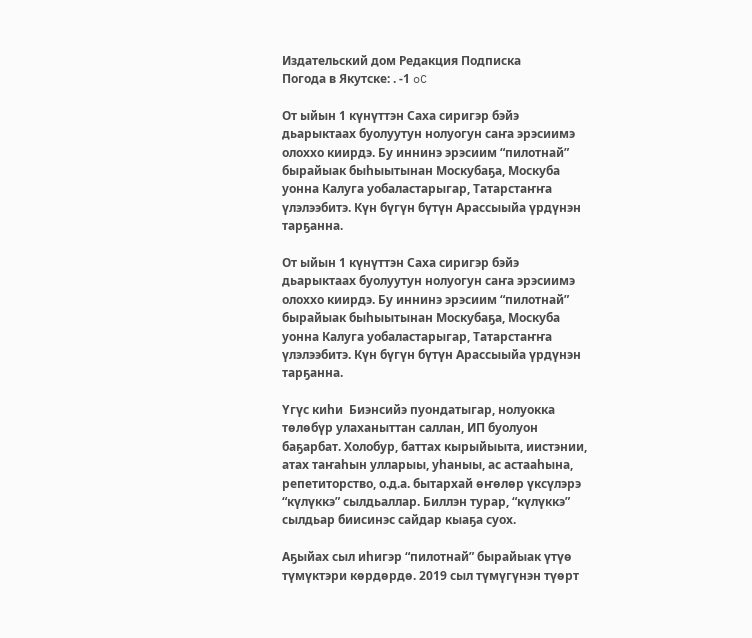Издательский дом Редакция Подписка
Погода в Якутске: . -1 oC

От ыйын 1 күнүттэн Саха сиригэр бэйэ дьарыктаах буолуутун нолуогун саҥа эрэсиимэ олоххо киирдэ. Бу иннинэ эрэсиим “пилотнай” бырайыак быһыытынан Москубаҕа, Москуба уонна Калуга уобаластарыгар, Татарстаҥҥа үлэлээбитэ. Күн бүгүн бүтүн Арассыыйа үрдүнэн тарҕанна.

От ыйын 1 күнүттэн Саха сиригэр бэйэ дьарыктаах буолуутун нолуогун саҥа эрэсиимэ олоххо киирдэ. Бу иннинэ эрэсиим “пилотнай” бырайыак быһыытынан Москубаҕа, Москуба уонна Калуга уобаластарыгар, Татарстаҥҥа үлэлээбитэ. Күн бүгүн бүтүн Арассыыйа үрдүнэн тарҕанна.

Үгүс киһи  Биэнсийэ пуондатыгар, нолуокка төлөбүр улаханыттан саллан, ИП буолуон баҕарбат. Холобур, баттах кырыйыыта, иистэнии, атах таҥаһын улларыы, уһаныы, ас астааһына, репетиторство, о.д.а. бытархай өҥөлөр үксүлэрэ “күлүккэ” сылдьаллар. Биллэн турар, “күлүккэ” сылдьар биисинэс сайдар кыаҕа суох.

Аҕыйах сыл иһигэр “пилотнай” бырайыак үтүө түмүктэри көрдөрдө. 2019 сыл түмүгүнэн түөрт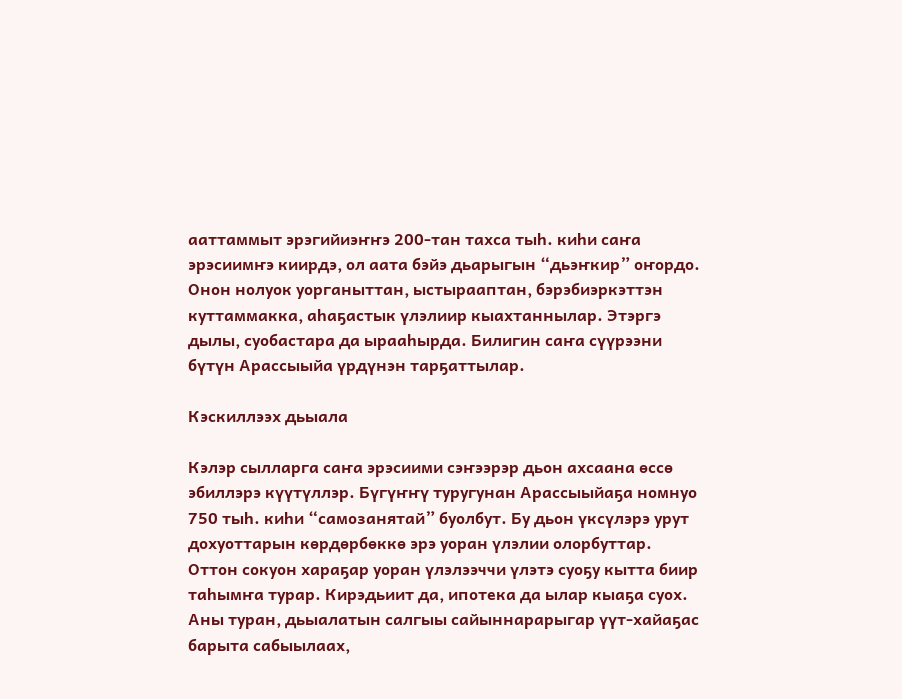ааттаммыт эрэгийиэҥҥэ 200-тан тахса тыһ. киһи саҥа эрэсиимҥэ киирдэ, ол аата бэйэ дьарыгын “дьэҥкир” оҥордо. Онон нолуок уорганыттан, ыстырааптан, бэрэбиэркэттэн куттаммакка, аһаҕастык үлэлиир кыахтаннылар. Этэргэ дылы, суобастара да ырааһырда. Билигин саҥа сүүрээни бүтүн Арассыыйа үрдүнэн тарҕаттылар.

Кэскиллээх дьыала

Кэлэр сылларга саҥа эрэсиими сэҥээрэр дьон ахсаана өссө эбиллэрэ күүтүллэр. Бүгүҥҥү туругунан Арассыыйаҕа номнуо 750 тыһ. киһи “самозанятай” буолбут. Бу дьон үксүлэрэ урут дохуоттарын көрдөрбөккө эрэ уоран үлэлии олорбуттар. Оттон сокуон хараҕар уоран үлэлээччи үлэтэ суоҕу кытта биир таһымҥа турар. Кирэдьиит да, ипотека да ылар кыаҕа суох. Аны туран, дьыалатын салгыы сайыннарарыгар үүт-хайаҕас барыта сабыылаах,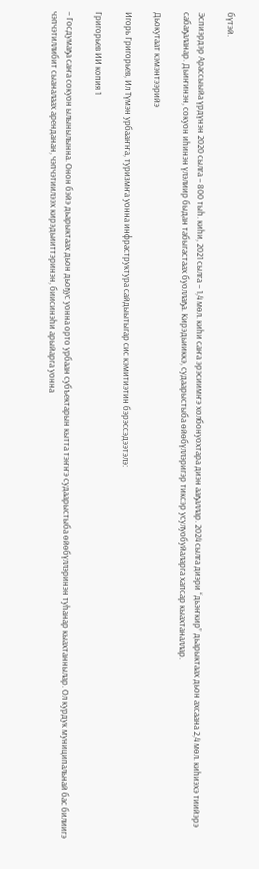бүтэй.

Эспиэрдэр Арассыыйа үрдүнэн 2020 сылга – 800 тыһ. киһи, 2021 сылга – 1,4 мөл. киһи саҥа эрэсиимҥэ холбонуохтара диэн ааҕаллар. 2024 сылга диэри “дьэҥкир” дьарыктаах дьон ахсаана 2,4 мөл. киһиэхэ тиийэрэ сабаҕаланар. Дьиҥинэн, сокуон иһинэн үлэлиир быдан табыгастаах буоллаҕа. Кирэдьииккэ, судаарыстыба өйөбүллэригэр тиксэр усулуобуйаларга хапсар кыахтаналлар.

Дьокутаат кэмэнтээрийэ

Игорь Григорьев, Ил Түмэн урбааҥҥа, туризмҥа уонна инфраструктура сайдыытыгар сис кэмитиэтин бэрэссэдээтэлэ:

Григорьев ИИ копия 1

– Госдумаҕа саҥа сокуон ылынылынна. Онон бэйэ дьарыктаах дьон дьоҕус уонна орто урбаан субъектарын кытта тэҥҥэ судаарыстыба өйөбүллэринэн туһанар кыахтаннылар. Ол курдук муниципальнай бас билиигэ чэпчэтиллибит сыаналаах аренданан, чэпчэтиилээх кирэдьииттэринэн, биисинэһи арыйарга уонна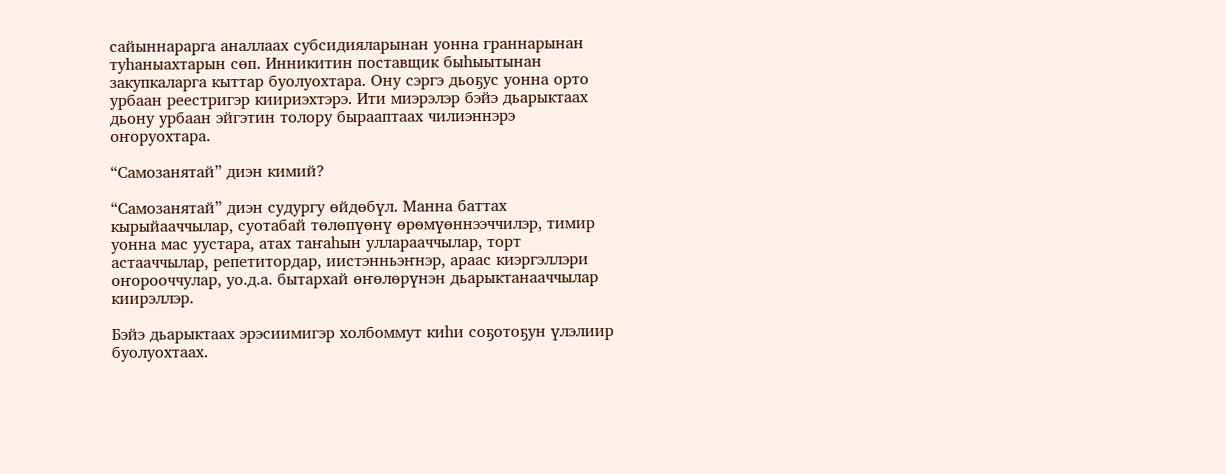сайыннарарга аналлаах субсидияларынан уонна граннарынан туһаныахтарын сөп. Инникитин поставщик быһыытынан закупкаларга кыттар буолуохтара. Ону сэргэ дьоҕус уонна орто урбаан реестригэр киириэхтэрэ. Ити миэрэлэр бэйэ дьарыктаах дьону урбаан эйгэтин толору бырааптаах чилиэннэрэ оҥоруохтара.

“Самозанятай” диэн кимий?

“Самозанятай” диэн судургу өйдөбүл. Манна баттах кырыйааччылар, суотабай төлөпүөнү өрөмүөннээччилэр, тимир уонна мас уустара, атах таҥаһын улларааччылар, торт астааччылар, репетитордар, иистэнньэҥнэр, араас киэргэллэри оҥорооччулар, уо.д.а. бытархай өҥөлөрүнэн дьарыктанааччылар киирэллэр.

Бэйэ дьарыктаах эрэсиимигэр холбоммут киһи соҕотоҕун үлэлиир буолуохтаах.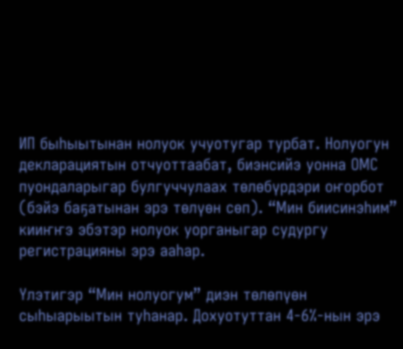ИП быһыытынан нолуок учуотугар турбат. Нолуогун декларациятын отчуоттаабат, биэнсийэ уонна ОМС пуондаларыгар булгуччулаах төлөбүрдэри оҥорбот (бэйэ баҕатынан эрэ төлүөн сөп). “Мин биисинэһим” кииҥҥэ эбэтэр нолуок уорганыгар судургу регистрацияны эрэ ааһар.

Үлэтигэр “Мин нолуогум” диэн төлөпүөн сыһыарыытын туһанар. Дохуотуттан 4-6%-нын эрэ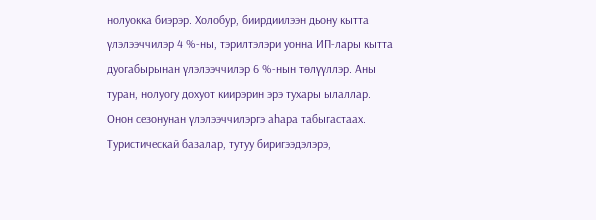нолуокка биэрэр. Холобур, биирдиилээн дьону кытта үлэлээччилэр 4 %-ны, тэрилтэлэри уонна ИП-лары кытта дуогабырынан үлэлээччилэр 6 %-нын төлүүллэр. Аны туран, нолуогу дохуот киирэрин эрэ тухары ылаллар. Онон сезонунан үлэлээччилэргэ аһара табыгастаах. Туристическай базалар, тутуу биригээдэлэрэ,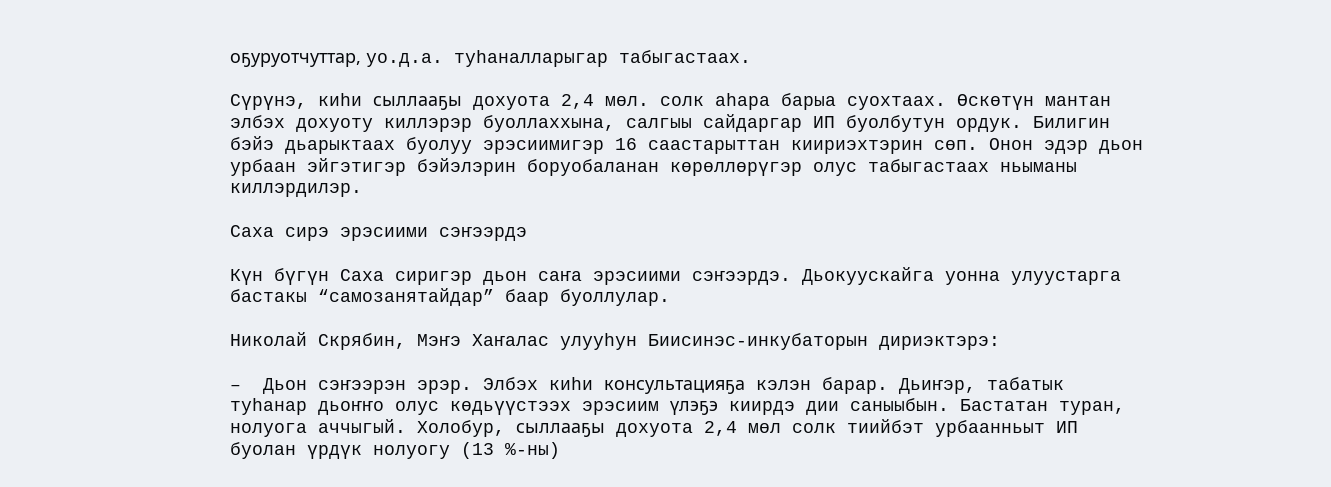оҕуруотчуттар, уо.д.а. туһаналларыгар табыгастаах.

Сүрүнэ, киһи сыллааҕы дохуота 2,4 мөл. солк аһара барыа суохтаах. Өскөтүн мантан элбэх дохуоту киллэрэр буоллаххына, салгыы сайдаргар ИП буолбутун ордук. Билигин бэйэ дьарыктаах буолуу эрэсиимигэр 16 саастарыттан киириэхтэрин сөп. Онон эдэр дьон урбаан эйгэтигэр бэйэлэрин боруобаланан көрөллөрүгэр олус табыгастаах ньыманы киллэрдилэр.

Саха сирэ эрэсиими сэҥээрдэ

Күн бүгүн Саха сиригэр дьон саҥа эрэсиими сэҥээрдэ. Дьокуускайга уонна улуустарга бастакы “самозанятайдар” баар буоллулар.

Николай Скрябин, Мэҥэ Хаҥалас улууһун Биисинэс-инкубаторын дириэктэрэ:

–  Дьон сэҥээрэн эрэр. Элбэх киһи консультацияҕа кэлэн барар. Дьиҥэр, табатык туһанар дьоҥҥо олус көдьүүстээх эрэсиим үлэҕэ киирдэ дии саныыбын. Бастатан туран, нолуога аччыгый. Холобур, сыллааҕы дохуота 2,4 мөл солк тиийбэт урбаанньыт ИП буолан үрдүк нолуогу (13 %-ны)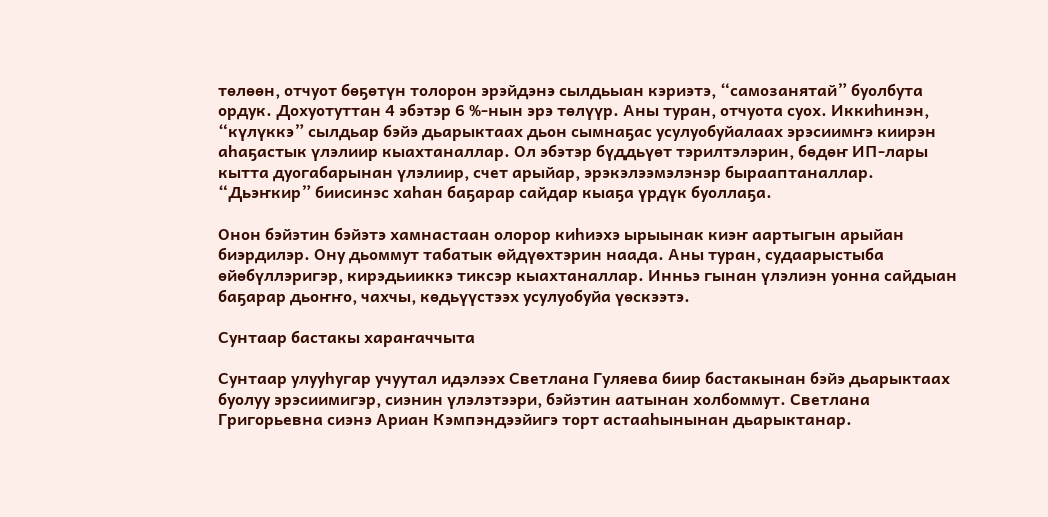төлөөн, отчуот бөҕөтүн толорон эрэйдэнэ сылдьыан кэриэтэ, “самозанятай” буолбута ордук. Дохуотуттан 4 эбэтэр 6 %-нын эрэ төлүүр. Аны туран, отчуота суох. Иккиһинэн, “күлүккэ” сылдьар бэйэ дьарыктаах дьон сымнаҕас усулуобуйалаах эрэсиимҥэ киирэн аһаҕастык үлэлиир кыахтаналлар. Ол эбэтэр бүддьүөт тэрилтэлэрин, бөдөҥ ИП-лары кытта дуогабарынан үлэлиир, счет арыйар, эрэкэлээмэлэнэр бырааптаналлар. “Дьэҥкир” биисинэс хаһан баҕарар сайдар кыаҕа үрдүк буоллаҕа.

Онон бэйэтин бэйэтэ хамнастаан олорор киһиэхэ ырыынак киэҥ аартыгын арыйан биэрдилэр. Ону дьоммут табатык өйдүөхтэрин наада. Аны туран, судаарыстыба өйөбүллэригэр, кирэдьииккэ тиксэр кыахтаналлар. Инньэ гынан үлэлиэн уонна сайдыан баҕарар дьоҥҥо, чахчы, көдьүүстээх усулуобуйа үөскээтэ.

Сунтаар бастакы хараҥаччыта

Сунтаар улууһугар учуутал идэлээх Светлана Гуляева биир бастакынан бэйэ дьарыктаах буолуу эрэсиимигэр, сиэнин үлэлэтээри, бэйэтин аатынан холбоммут. Светлана Григорьевна сиэнэ Ариан Кэмпэндээйигэ торт астааһынынан дьарыктанар.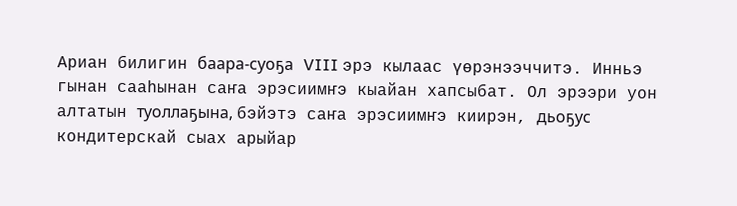Ариан билигин баара-суоҕа VIII эрэ кылаас үөрэнээччитэ. Инньэ гынан сааһынан саҥа эрэсиимҥэ кыайан хапсыбат. Ол эрээри уон алтатын туоллаҕына, бэйэтэ саҥа эрэсиимҥэ киирэн, дьоҕус кондитерскай сыах арыйар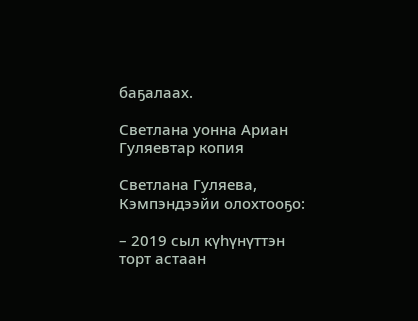баҕалаах.

Светлана уонна Ариан Гуляевтар копия

Светлана Гуляева, Кэмпэндээйи олохтооҕо:

– 2019 сыл күһүнүттэн торт астаан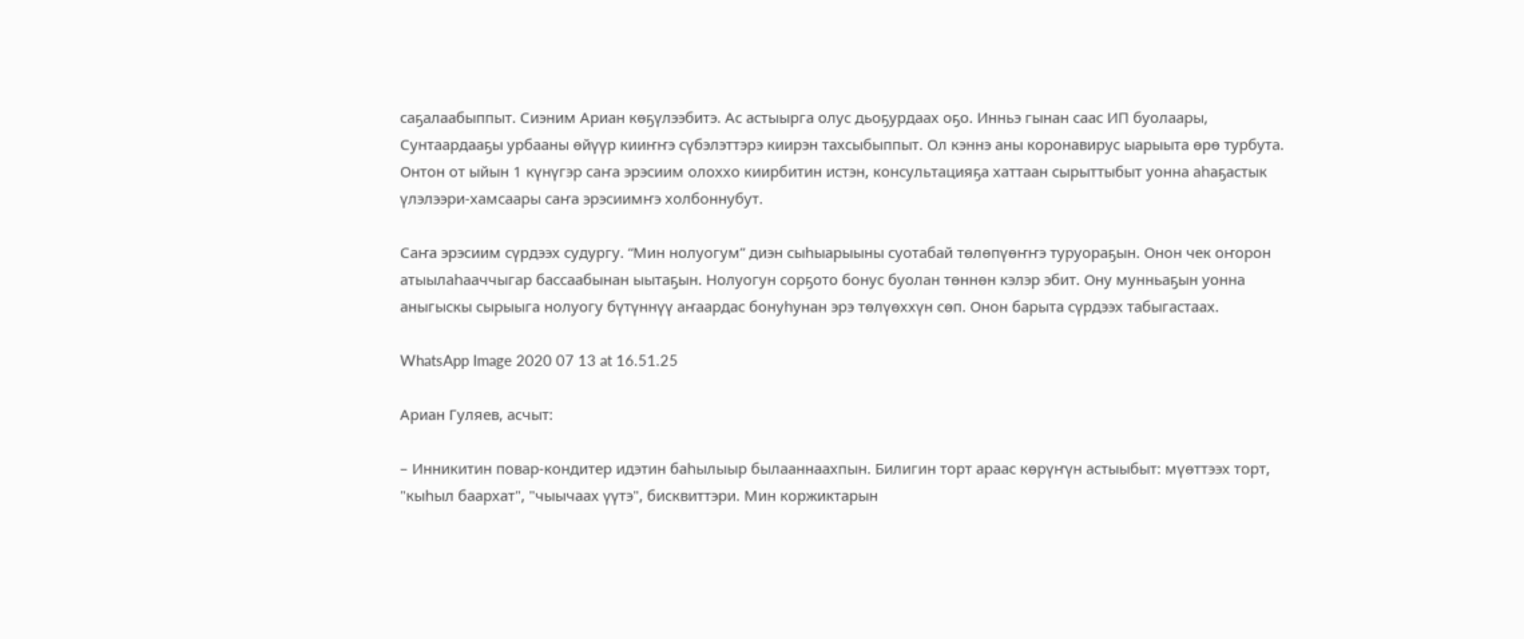саҕалаабыппыт. Сиэним Ариан көҕүлээбитэ. Ас астыырга олус дьоҕурдаах оҕо. Инньэ гынан саас ИП буолаары, Сунтаардааҕы урбааны өйүүр кииҥҥэ сүбэлэттэрэ киирэн тахсыбыппыт. Ол кэннэ аны коронавирус ыарыыта өрө турбута. Онтон от ыйын 1 күнүгэр саҥа эрэсиим олоххо киирбитин истэн, консультацияҕа хаттаан сырыттыбыт уонна аһаҕастык үлэлээри-хамсаары саҥа эрэсиимҥэ холбоннубут.

Саҥа эрэсиим сүрдээх судургу. “Мин нолуогум” диэн сыһыарыыны суотабай төлөпүөҥҥэ туруораҕын. Онон чек оҥорон атыылаһааччыгар бассаабынан ыытаҕын. Нолуогун сорҕото бонус буолан төннөн кэлэр эбит. Ону мунньаҕын уонна аныгыскы сырыыга нолуогу бүтүннүү аҥаардас бонуһунан эрэ төлүөххүн сөп. Онон барыта сүрдээх табыгастаах.

WhatsApp Image 2020 07 13 at 16.51.25

Ариан Гуляев, асчыт:

– Инникитин повар-кондитер идэтин баһылыыр былааннаахпын. Билигин торт араас көрүҥүн астыыбыт: мүөттээх торт, "кыһыл баархат", "чыычаах үүтэ", бисквиттэри. Мин коржиктарын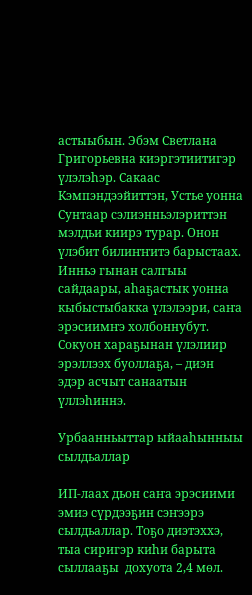астыыбын. Эбэм Светлана Григорьевна киэргэтиитигэр үлэлэһэр. Сакаас Кэмпэндээйиттэн, Устье уонна Сунтаар сэлиэнньэлэриттэн мэлдьи киирэ турар. Онон үлэбит билиҥҥитэ барыстаах. Инньэ гынан салгыы сайдаары, аһаҕастык уонна кыбыстыбакка үлэлээри, саҥа эрэсиимҥэ холбоннубут. Сокуон хараҕынан үлэлиир эрэллээх буоллаҕа, – диэн эдэр асчыт санаатын үллэһиннэ.

Урбаанньыттар ыйааһынныы сылдьаллар

ИП-лаах дьон саҥа эрэсиими эмиэ сүрдээҕин сэҥээрэ сылдьаллар. Тоҕо диэтэххэ, тыа сиригэр киһи барыта сыллааҕы  дохуота 2,4 мөл.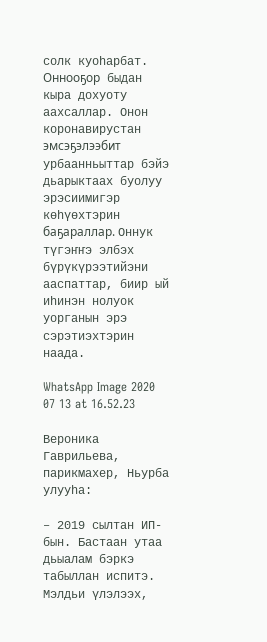солк куоһарбат. Оннооҕор быдан кыра дохуоту аахсаллар. Онон коронавирустан эмсэҕэлээбит урбаанньыттар бэйэ дьарыктаах буолуу эрэсиимигэр көһүөхтэрин баҕараллар. Оннук түгэҥҥэ элбэх бүрүкүрээтийэни ааспаттар, биир ый иһинэн нолуок уорганын эрэ сэрэтиэхтэрин наада.

WhatsApp Image 2020 07 13 at 16.52.23

Вероника Гаврильева, парикмахер, Ньурба улууһа:

– 2019 сылтан ИП-бын. Бастаан утаа дьыалам бэркэ табыллан испитэ. Мэлдьи үлэлээх,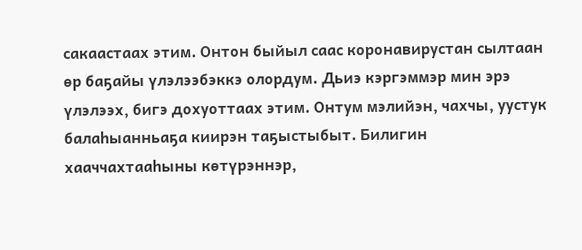сакаастаах этим. Онтон быйыл саас коронавирустан сылтаан өр баҕайы үлэлээбэккэ олордум. Дьиэ кэргэммэр мин эрэ үлэлээх, бигэ дохуоттаах этим. Онтум мэлийэн, чахчы, уустук балаһыанньаҕа киирэн таҕыстыбыт. Билигин хааччахтааһыны көтүрэннэр,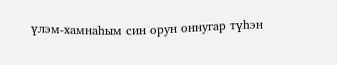үлэм-хамнаһым син орун оннугар түһэн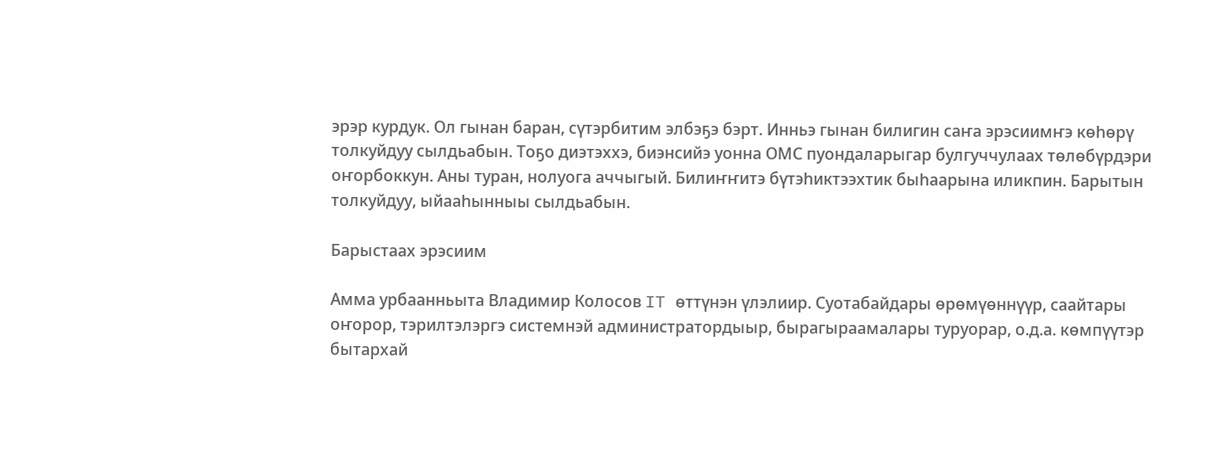эрэр курдук. Ол гынан баран, сүтэрбитим элбэҕэ бэрт. Инньэ гынан билигин саҥа эрэсиимҥэ көһөрү толкуйдуу сылдьабын. Тоҕо диэтэххэ, биэнсийэ уонна ОМС пуондаларыгар булгуччулаах төлөбүрдэри оҥорбоккун. Аны туран, нолуога аччыгый. Билиҥҥитэ бүтэһиктээхтик быһаарына иликпин. Барытын толкуйдуу, ыйааһынныы сылдьабын.

Барыстаах эрэсиим

Амма урбаанньыта Владимир Колосов IT өттүнэн үлэлиир. Суотабайдары өрөмүөннүүр, саайтары оҥорор, тэрилтэлэргэ системнэй администратордыыр, бырагыраамалары туруорар, о.д.а. көмпүүтэр бытархай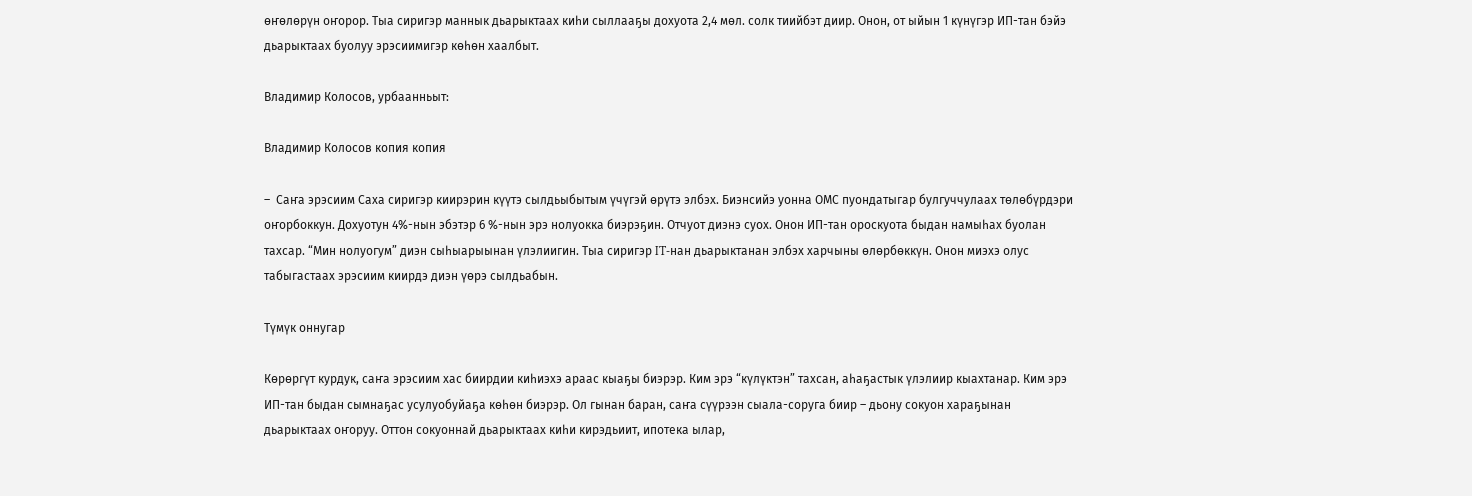өҥөлөрүн оҥорор. Тыа сиригэр маннык дьарыктаах киһи сыллааҕы дохуота 2,4 мөл. солк тиийбэт диир. Онон, от ыйын 1 күнүгэр ИП-тан бэйэ дьарыктаах буолуу эрэсиимигэр көһөн хаалбыт.

Владимир Колосов, урбаанньыт:

Владимир Колосов копия копия

–  Саҥа эрэсиим Саха сиригэр киирэрин күүтэ сылдьыбытым үчүгэй өрүтэ элбэх. Биэнсийэ уонна ОМС пуондатыгар булгуччулаах төлөбүрдэри оҥорбоккун. Дохуотун 4%-нын эбэтэр 6 %-нын эрэ нолуокка биэрэҕин. Отчуот диэнэ суох. Онон ИП-тан ороскуота быдан намыһах буолан тахсар. “Мин нолуогум” диэн сыһыарыынан үлэлиигин. Тыа сиригэр IT-нан дьарыктанан элбэх харчыны өлөрбөккүн. Онон миэхэ олус табыгастаах эрэсиим киирдэ диэн үөрэ сылдьабын.

Түмүк оннугар

Көрөргүт курдук, саҥа эрэсиим хас биирдии киһиэхэ араас кыаҕы биэрэр. Ким эрэ “күлүктэн” тахсан, аһаҕастык үлэлиир кыахтанар. Ким эрэ ИП-тан быдан сымнаҕас усулуобуйаҕа көһөн биэрэр. Ол гынан баран, саҥа сүүрээн сыала-соруга биир – дьону сокуон хараҕынан дьарыктаах оҥоруу. Оттон сокуоннай дьарыктаах киһи кирэдьиит, ипотека ылар,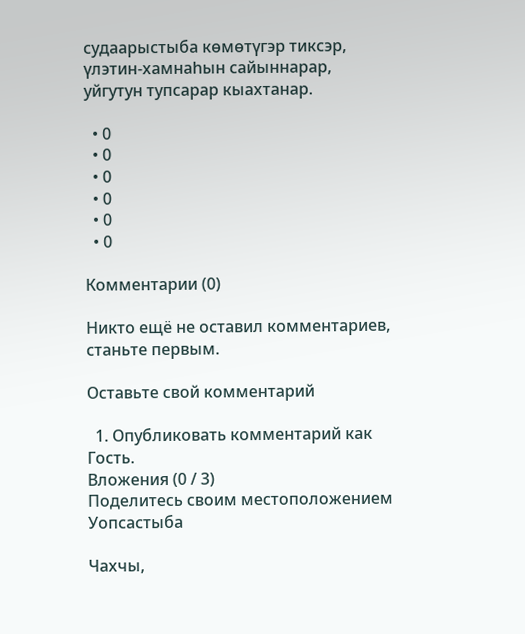судаарыстыба көмөтүгэр тиксэр, үлэтин-хамнаһын сайыннарар, уйгутун тупсарар кыахтанар.

  • 0
  • 0
  • 0
  • 0
  • 0
  • 0

Комментарии (0)

Никто ещё не оставил комментариев, станьте первым.

Оставьте свой комментарий

  1. Опубликовать комментарий как Гость.
Вложения (0 / 3)
Поделитесь своим местоположением
Уопсастыба

Чахчы,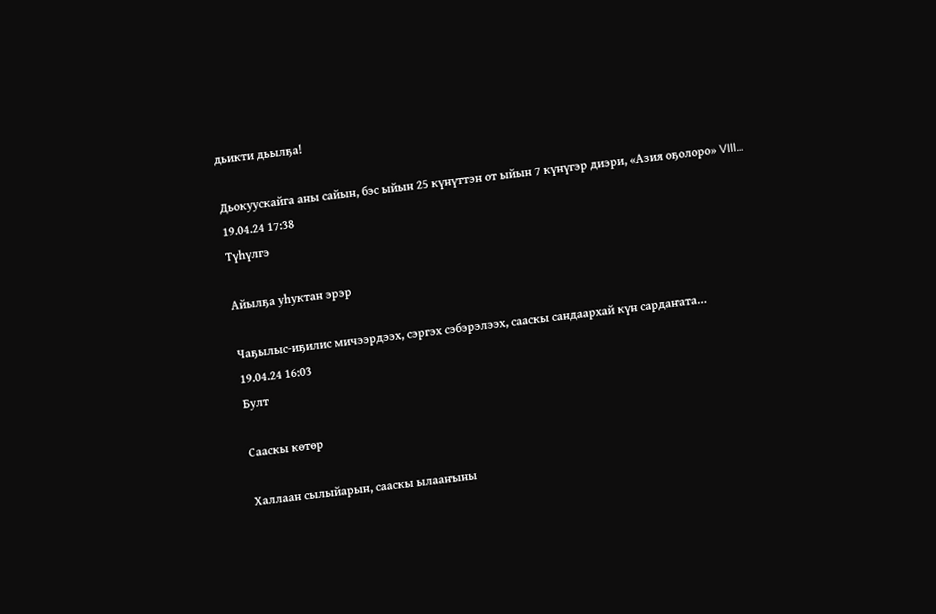дьикти дьылҕа!

Дьокуускайга аны сайын, бэс ыйын 25 күнүттэн от ыйын 7 күнүгэр диэри, «Азия оҕолоро» VIII…
19.04.24 17:38
Түһүлгэ

Айылҕа уһуктан эрэр

Чаҕылыс-иҕилис мичээрдээх, сэргэх сэбэрэлээх, сааскы сандаархай күн сардаҥата…
19.04.24 16:03
Булт

Сааскы көтөр

Халлаан сылыйарын, сааскы ылааҥыны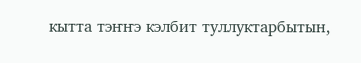кытта тэҥҥэ кэлбит туллуктарбытын,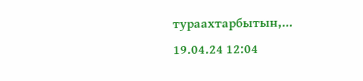тураахтарбытын,…
19.04.24 12:04